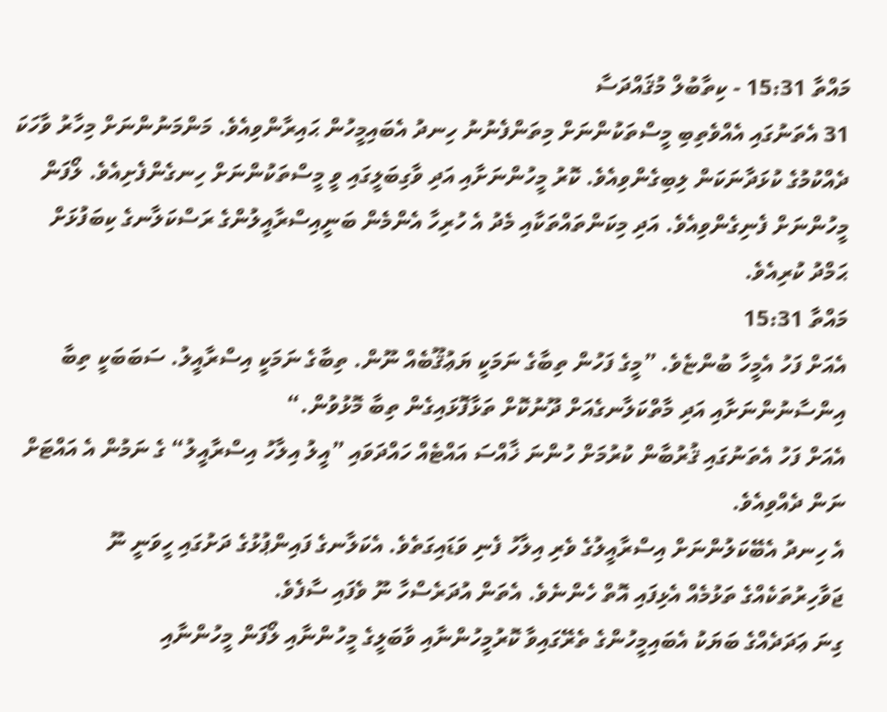މައްތާ 15:31 - ކިތާބުލް މުޤައްދަސާ
31 އެތަނުގައި އެއްވެތިބި މީސްތަކުންނަށް މިތަންފެނުނު ހިނދު އެބައިމީހުން ޙައިރާންވިއެވެ. މަންމަނުންނަށް މިހާރު ވާހަކަ ދެއްކުމުގެ ކުޅަދާނަކަން ލިބިގެންވިއެވެ. ކޮރު މީހުންނަށާއި އަދި ވާގިބަލީގައި ވީ މީސްތަކުންނަށް ހިނގެންފެށިއެވެ. ލޯފަން މީހުންނަށް ފެނިގެންވިއެވެ. އަދި މިކަންތައްތަކާއި މެދު އެ ހުރިހާ އެންމެން ބަނީއިސްރާއީލުންގެ ރަސްކަލާނގެ ކިބަފުޅަށް ޙަމްދު ކުރިއެވެ.
މައްތާ 15:31
އެއަށް ފަހު އެމީހާ ބުންޏެވެ. ”މީގެ ފަހުން ތިބާގެ ނަމަކީ ޔަޢުޤޫބެއް ނޫން. ތިބާގެ ނަމަކީ އިސްރާއީލު. ސަބަބަކީ ތިބާ އިންސާނުންނަށާއި އަދި މާތްކަލާނގެއަށް ދޫނުކޮށް ތަޅާފޮޅައިގެން ތިބާ މޮޅުވުން.“
އެއަށް ފަހު އެތަނުގައި ޤުރުބާން ކުރުމަށް ހުންނަ ޚާއްސަ އައްޓެއް ހައްދަވައި ”އީލު އިލާހު އިސްރާއީލު“ ގެ ނަމުން އެ އައްޓަށް ނަން ދެއްވިއެވެ.
އެ ހިނދު އެބޭކަލުންނަށް އިސްރާއީލުގެ ވެރި އިލާހު ފެނި ވަޑައިގަތެވެ. އެކަލާނގެ ފައިންޕުޅުގެ ދަށުގައި ހީވަނީ ނޫ ޖަވާހިރުތަކެއްގެ ތަޅުމެއް އެޅިފައި އޮތް ހެންނެވެ. އެތަން އުދަރެސްހާ ނޫ ވެފައި ސާފެވެ.
ގިނަ ޢަދަދެއްގެ ބަޔަކު އެބައިމީހުންގެ ތެރޭގައިވާ ކޮރުމީހުންނާއި ވާބަލީގެ މީހުންނާއި ލޯފަން މީހުންނާއި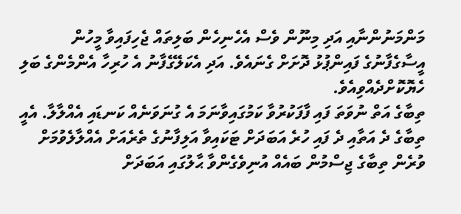މަންމަނުންނާއި އަދި މިނޫން ވެސް އެހެނިހެން ބަލިތައް ޖެހިފައިވާ މީހުން އީސާގެފާނުގެ ފައިންޕުޅު ދޮށަށް ގެނައެވެ. އަދި އެކަލޭގެފާނު އެ ހުރިހާ އެންމެންގެ ބަލި ހެޔޮކޮށްދެއްވިއެވެ.
ތިބާގެ އަތް ނުވަތަ ފައި ފާފަކުރުވާ ކަމުގައިވާނަމަ އެ ގުނަވަނެއް ކަނޑައި އެއްލާލާ. އެއީ ތިބާގެ ދެ އަތާއި ދެ ފައި ހުރެ އަބަދަށް ޓަކައިވާ އަލިފާނުގެ ތެރެއަށް އެއްލާލެވުމަށް ވުރެން ތިބާގެ ޖިސްމުން ބައެއް އުނިވެގެންވާ ޙާލުގައި އަބަދަށް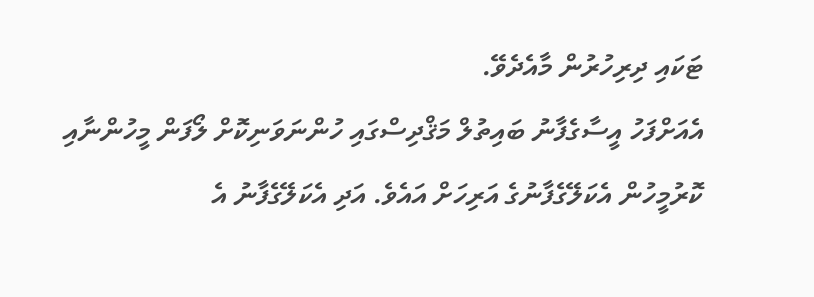ޓަކައި ދިރިހުރުން މާއެދެވޭ.
އެއަށްފަހު އީސާގެފާނު ބައިތުލް މަޤްދިސްގައި ހުންނަވަނިކޮށް ލޯފަން މީހުންނާއި ކޮރުމީހުން އެކަލޭގެފާނުގެ އަރިހަށް އައެވެ. އަދި އެކަލޭގެފާނު އެ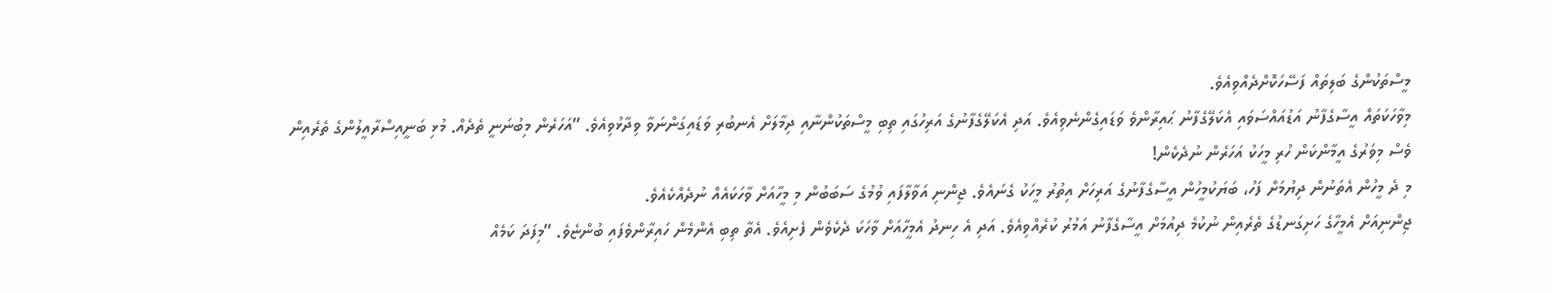މީސްތަކުންގެ ބަލިތައް ފަސޭހަކޮށްދެއްވިއެވެ.
މިވާހަކަތައް އީސާގެފާނު އަޑުއައްސަވައި އެކަލޭގެފާނު ޙައިރާންވެ ވަޑައިގެންނެވިއެވެ. އަދި އެކަލޭގެފާނުގެ އަރިހުގައި ތިބި މީސްތަކުންނާއި ދިމާލަށް އެނބުރި ވަޑައިގަންނަވާ ވިދާޅުވިއެވެ. ”އަހަރެން މިބުނަނީ ތެދެއް. މުޅި ބަނީއިސްރާއީލުންގެ ތެރެއިން ވެސް މިވަރުގެ އީމާންކަން ހުރި މީހަކު އަހަރެން ނުދެކެން!
މި ދެ މީހުން އެތަނުން ދިޔުމަށް ފަހު، ބަޔަކުމީހުން އީސާގެފާނުގެ އަރިހަށް އިތުރު މީހަކު ގެނައެވެ. ޖިންނި އަވާލާފައި ވުމުގެ ސަބަބުން މި މީހާއަށް ވާހަކައެއް ނުދެއްކެއެވެ.
ޖިންނިއަށް އެމީހާގެ ހަށިގަނޑުގެ ތެރެއިން ނުކުމެ ދިއުމަށް އީސާގެފާނު އަމުރު ކުރެއްވިއެވެ. އަދި އެ ހިނދު އެމީހާއަށް ވާހަކަ ދެކެވެން ފެށިއެވެ. އެތާ ތިބި އެންމެން ހައިރާންވެފައި ބުންޏެވެ. ”މިފަދަ ކަމެއް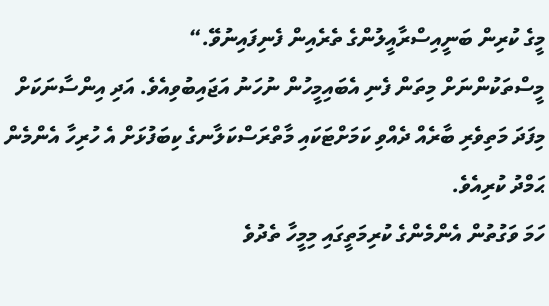މީގެ ކުރިން ބަނީއިސްރާއީލުންގެ ތެރެއިން ފެނިފައިނުވޭ.“
މީސްތަކުންނަށް މިތަން ފެނި އެބައިމީހުން ނުހަނު އަޖައިބުވިއެވެ. އަދި އިންސާނަކަށް މިފަދަ މަތިވެރި ބާރެއް ދެއްވި ކަމަށްޓަކައި މާތްރަސްކަލާނގެ ކިބަފުޅަށް އެ ހުރިހާ އެންމެން ޙަމްދު ކުރިއެވެ.
ހަމަ ވަގުތުން އެންމެންގެ ކުރިމަތީގައި މިމީހާ ތެދުވެ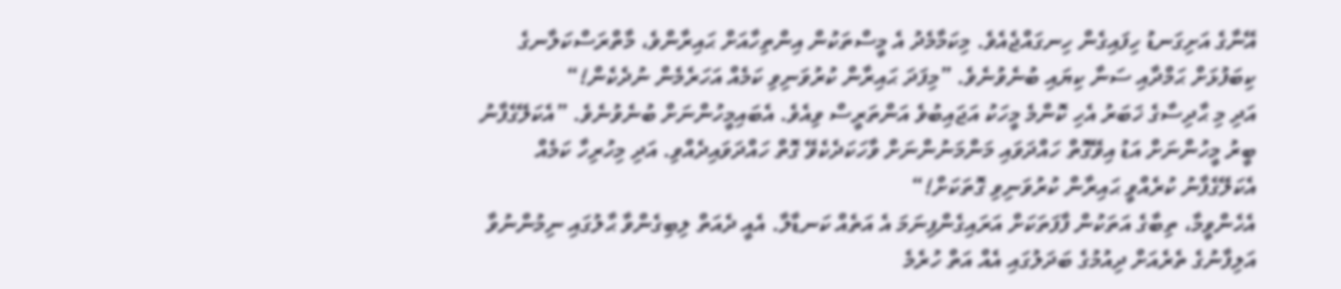އޭނާގެ އަށިގަނޑު ހިފައިގެން ހިނގައްޖެއެވެ. މިކަމާމެދު އެ މީސްތަކުން އިންތިހާއަށް ޙައިރާންވެ، މާތްރަސްކަލާނގެ ކިބަފުޅަށް ޙަމްދާއި ސަނާ ކިޔައި ބުނެވުނެވެ. ”މިފަދަ ޙައިރާން ކުރުވަނިވި ކަމެއް އަހަރެމެން ނުދެކެން!“
އަދި މި ޙާދިސާގެ ޚަބަރު އެހި ކޮންމެ މީހަކު އަޖައިބުވެ އަންތަރީސް ވިއެވެ. އެބައިމީހުންނަށް ބުނެވުނެވެ. ”އެކަލޭގެފާނު ބީރު މީހުންނަށް އަޑު އިވޭގޮތް ހައްދަވައި މަންމަނުންނަށް ވާހަކަދެކެވޭ ގޮތް ހައްދަވައިދެއްވި. އަދި މިހުރިހާ ކަމެއް އެކަލޭގެފާނު ކުރެއްވީ ޙައިރާން ކުރުވަނިވި ގޮތަކަށް!“
އެހެންވީމާ، ތިބާގެ އަތަކުން ފާފަތަކަށް އަރައިގެންފިނަމަ އެ އަތެއް ކަނޑާލާ. އެއީ ދެއަތް ލިބިގެންވާ ޙާލުގައި ނިމުންނުވާ އަލިފާނުގެ ތެރެއަށް ދިއުމުގެ ބަދަލުގައި އެއް އަތް ހުރެމެ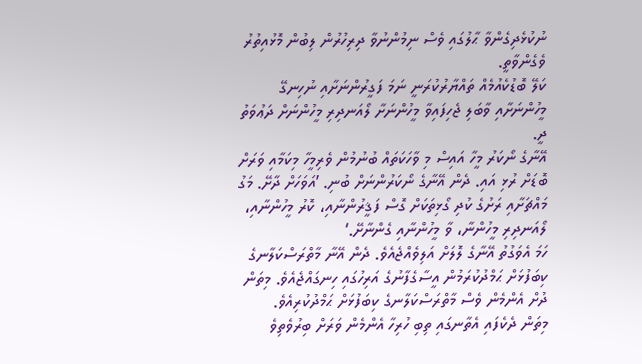ނުކުޅެދިގެންވާ ޙާލުގައި ވެސް ނިމުންނުވާ ދިރިހުރުން ލިބުން މޮޅުއިތުރު ވެގެންވާތީ.
ކަލޭ ބޮޑުކެއުމެއް ތައްޔާރުކުރަނީ ނަމަ ފަގީރުންނަށާއި ނުހިނގޭ މީހުންނަށާއި ވާބަލި ޖެހިފައިވާ މީހުންނަށާ ލޯއަނދިރި މީހުންނަށް ދަޢުވަތު ދީ.
އޭނާގެ ނޯކަރު މީހާ އައިސް މި ވާހަކަތައް ބުނުމުން ވެރިމީހާ މިކަމާއި ވަރަށް ބޮޑަށް ރުޅި އައި. ދެން އޭނާގެ ނޯކަރުންނަށް ބުނި. ’އަވަހަށް ދާށޭ. މަގު މައްޗަށާއި ރަށުގެ ކުދި ގޯޅިތަކަށް ގޮސް ފަޤީރުންނާއި، ކޮރު މީހުންނާއި، ލޯއަނދިރި މީހުންނާ، ވާ މީހުންނާއި ގެންނާށޭ.‘
ހަމަ އެވަގުތު އޭނާގެ ލޮލަށް އަލިވެއްޖެއެވެ. ދެން އޭނާ މާތްރަސްކަލާނގެ ކިބަފުޅަށް ޙަމްދުކުރަމުން އީސާގެފާނުގެ އަރިހުގައި ހިނގައްޖެއެވެ. މިތަން ދުށް އެންމެން ވެސް މާތްރަސްކަލާނގެ ކިބަފުޅަށް ޙަމްދުކުރިއެވެ.
މިތަން ދެކެފައި އެތާނގައި ތިބި ހުރިހާ އެންމެން ވަރަށް ބިރުވެތިވެ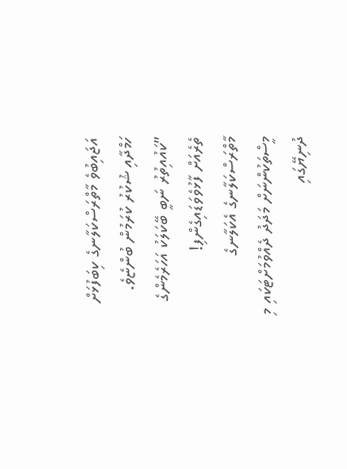އަޖައިބުވެ މާތްރަސްކަލާނގެ ކިބަފުޅަށް ހަމްދާއި ޝުކުރު ކުރަމުން ބުންޏެވެ. ”ކައުއިތުރު ނަބީ ބޭކަލަކު އަހަރެމެންގެ ތެރެއަށް ފާޅުވެވަޑައިގެންފި! މާތްރަސްކަލާނގެ އެކަލާނގެ މީސްތަކުންނަށް މަދަދު ދެއްވުމަށްޓަކައި މި ދުނިޔޭގައި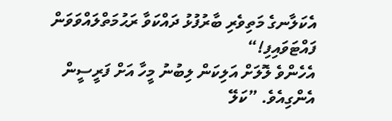އެކަލާނގެ މަތިވެރި ބާރުފުޅު ދައްކަވާ ރަޙުމަތްލައްވަވަން ފައްޓަވައިފި!“
އެހެންވެ ލޮލަށް އަލިކަން ލިބުނު މީހާ އަށް ފަރީސީން އެންގިއެވެ. ”ކަލޭ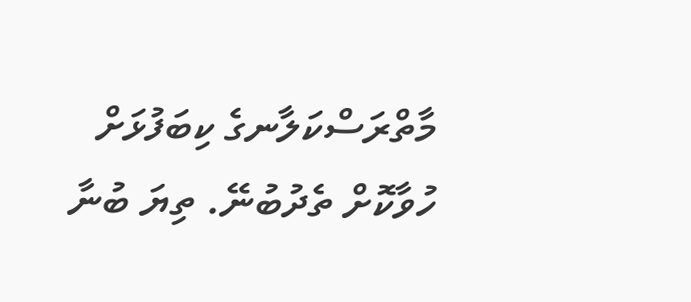މާތްރަސްކަލާނގެ ކިބަފުޅަށް ހުވާކޮށް ތެދުބުނޭ. ތިޔަ ބުނާ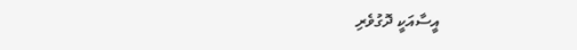އީސާއަކީ ދޮގުވެރި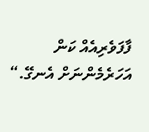ފާފަވެރިއެއް ކަން އަހަރެމެންނަށް އެނގޭ.“